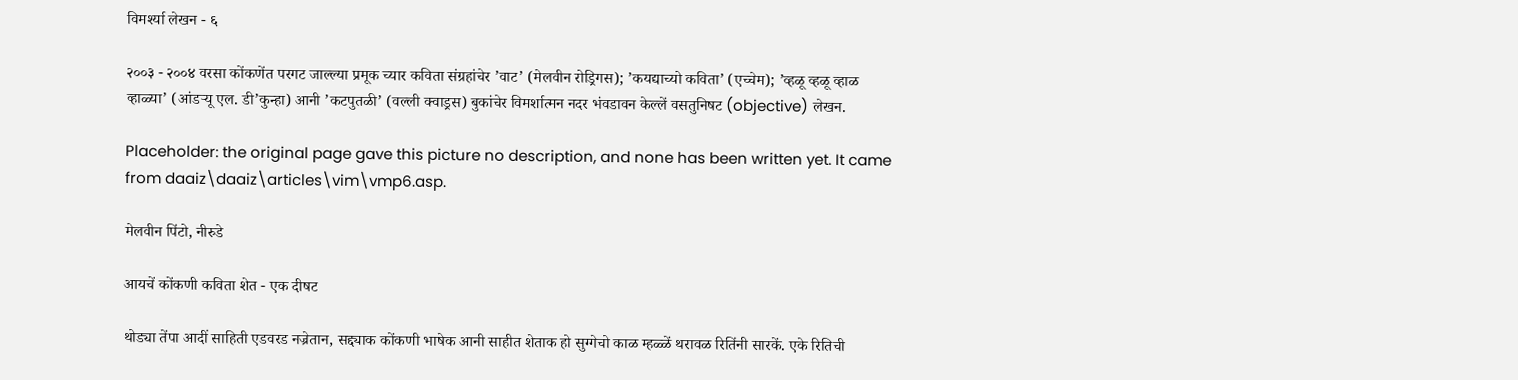विमर्श्या लेखन - ६

२००३ - २००४ वर‍सा कोंकणेंत पर‍गट जाल्ल्या प्रमूक च्यार कविता संग्रहांचेर ’वाट’ (मेलवीन रोड्रिगस); ’कयद्याच्यो कविता’ (एच्चेम); ’व्हळू व्हळू व्हाळ व्हाळ्या’ (आंडऱ्यू एल. डी’कुन्हा) आनी ’कट‌पुतळी’ (वल्ली क्वाड्रस) बुकांचेर विमर्शात्मन नदर भंवडावन केल्लें वसतुनिषट (objective) लेखन.

Placeholder: the original page gave this picture no description, and none has been written yet. It came from daaiz\daaiz\articles\vim\vmp6.asp.

मेलवीन पिंटो, नीरुडे

आयचें कोंकणी कविता शेत - एक दीषट

थोड्या तेंपा आदीं साहिती एडवर‍ड नज्रेतान, सद्द्याक कोंकणी भाषेक आनी साहीत शेताक हो सुग्गेचो काळ म्हळ्ळें थरावळ रितिंनी सार‍कें. एके रितिची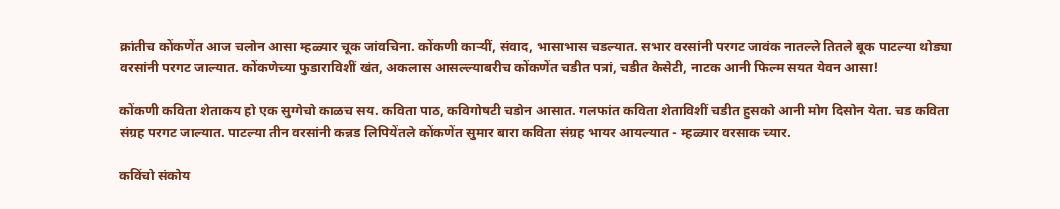क्रांतीच कोंकणेंत आज चलोन आसा म्हळ्यार चूक जांवचिना. कोंकणी काऱ्यीं, संवाद, भासाभास चडल्यात. सभार वर‍सांनी पर‍गट जावंक नात‌ल्ले तितले बूक पाटल्या थोड्या वर‍सांनी पर‍गट जाल्यात. कोंकणेच्या फुडाराविशीं खंत, अकलास आस‌ल्ल्याबरीच कोंकणेंत चडीत पत्रां, चडीत केसेटी, नाटक आनी फिल्म सयत येवन आसा!

कोंकणी कविता शेताक‌य हो एक सुग्गेचो काळ‌च सय. कविता पाठ, कविगोषटी चडोन आसात. गलफांत कविता शेताविशीं चडीत हुसको आनी मोग दिसोन येता. चड कविता संग्रह पर‍गट जाल्यात. पाटल्या तीन वर‍सांनी कन्नड लिपियेंतले कोंकणेंत सुमार बारा कविता संग्रह भायर आयल्यात - म्हळ्यार वर‍साक च्यार.

कविंचो संकोय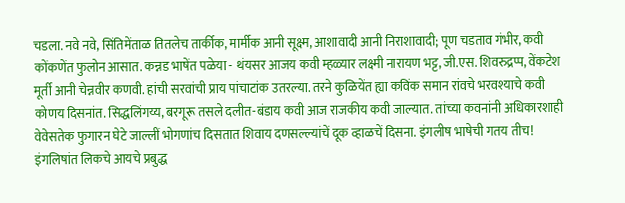चडला. नवे नवे, सिंतिमेंताळ तितलेच तार्कीक, मार्मीक आनी सूक्ष्म, आशावादी आनी निराशावादी; पूण चडताव गंभीर, कवी कोंकणेंत फुलोन आसात. कन्नड भाषेंत पळेया - थंयसर आज‌य कवी म्हळ्यार लक्ष्मी नारायण भट्ट, जी.एस. शिवरुद्रप्प, वेंकटेश मूर्ती आनी चेन्नवीर कणवी. हांची सर‍वांची प्राय पांचाटांक उतर‍ल्या. तर‍ने कुळियेंत ह्या कविंक समान रांवचे भर‍वश्याचे कवी कोण‌य दिसनांत. सिद्धलिंगय्य, बरगूरू तसले दलीत-बंडाय कवी आज राजकीय कवी जाल्यात. तांच्या कवनांनी अधिकार‌शाही वेवेसतेक फुगार‍न घेटे जाल्लीं भोगणांच दिसतात शिवाय दणसल्ल्यांचें दूक व्हाळचें दिसना. इंगलीष भाषेची गत‌य तीच! इंगलिषांत लिकचे आयचे प्रबुद्ध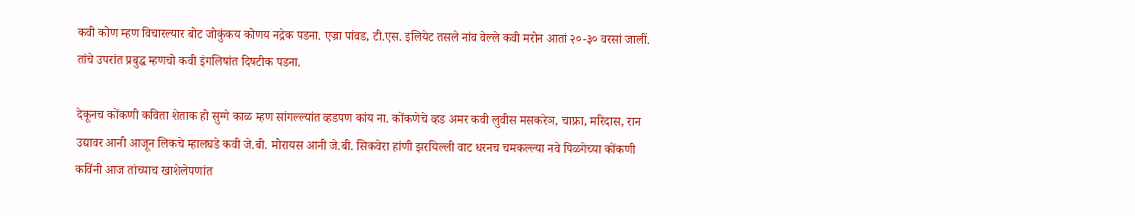कवी कोण म्हण विचार‍ल्यार बोट जोकुंक‌य कोण‌य नद्रेक पडना. एज्रा पांवड, टी.एस. इलियेट तसले नांव वेल्ले कवी मरोन आतां २०-३० वर‍सां जालीं. तांचे उपरांत प्रबुद्ध म्हणचो कवी इंगलिषांत दिषटीक पडना.

देकून‌च कोंकणी कविता शेताक हो सुग्गे काळ म्हण सांग‌ल्ल्यांत व्हडपण कांय ना. कोंकणेचे व्हड अमर कवी लुवीस मसकरेञ, चाफ्रा, मरिदास, रान उद्यावर आनी आजून लिकचे म्हालघडे कवी जे.बी. मोरायस आनी जे.बी. सिकवेरा हांणी झरयिल्ली वाट धर‍न‌च चमकल्ल्या नवे पिळगेच्या कोंकणी कविंनी आज तांच्याच खाशेलेपणांत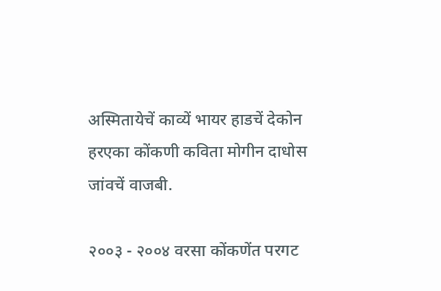अस्मितायेचें काव्यें भायर हाडचें देकोन हर‌एका कोंकणी कविता मोगीन दाधोस जांवचें वाजबी.

२००३ - २००४ वर‍सा कोंकणेंत पर‍गट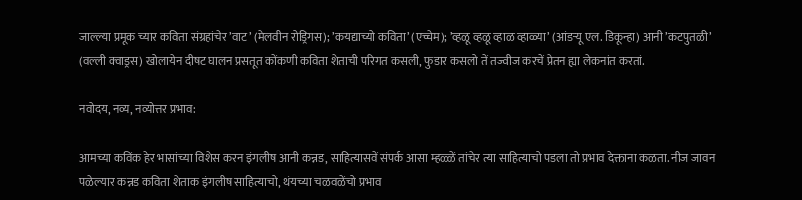जाल्ल्या प्रमूक च्यार कविता संग्रहांचेर ’वाट’ (मेलवीन रोड्रिगस); ’कयद्याच्यो कविता’ (एच्चेम); ’व्हळू व्हळू व्हाळ व्हाळ्या’ (आंडऱ्यू एल. डिकून्हा) आनी ’कट‌पुतळी’ (वल्ली क्वाड्रस) खोलायेन दीषट घालन प्रसतूत कोंकणी कविता शेताची परिगत कसली, फुडार कसलो तें तज्वीज कर‍चें प्रेतन ह्या लेकनांत कर‍तां.

नवोदय, नव्य, नव्योत्तर प्रभाव:

आमच्या कविंक हेर भासांच्या विशेस कर‍न इंगलीष आनी कन्नड, साहित्यासवें संपर्क आसा म्हळ्ळें तांचेर त्या साहित्याचो पडला तो प्रभाव देक्ताना कळता. नीज जावन पळेल्यार कन्नड कविता शेताक इंगलीष साहित्याचो, थंयच्या चळवळेंचो प्रभाव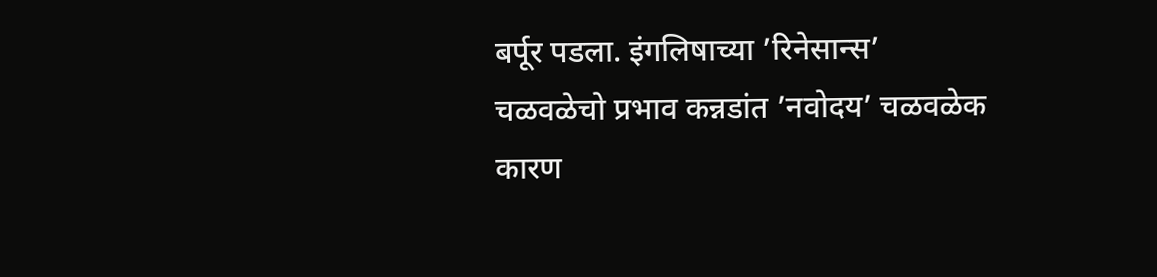बर्पूर पडला. इंगलिषाच्या ’रिनेसान्स’ चळवळेचो प्रभाव कन्नडांत ’नवोदय’ चळवळेक कारण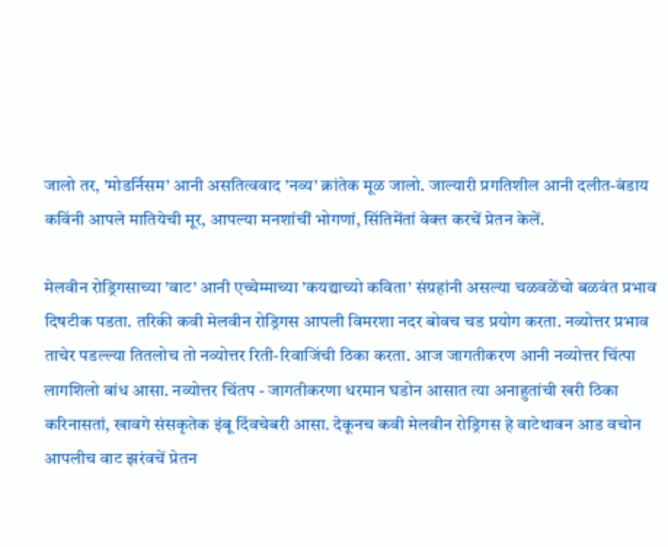जालो तर, ’मोडर्निसम’ आनी असतित्व‌वाद ’नव्य’ क्रांतेक मूळ जालो. जाल्यारी प्रगतिशील आनी दलीत-बंडाय कविंनी आपले मातियेची मूर, आपल्या मनशांचीं भोगणां, सिंतिमेंतां वेक्त कर‍चें प्रेतन केलें.

मेलवीन रोड्रिगसाच्या ’वाट’ आनी एच्चेम्माच्या ’कयद्याच्यो कविता’ संग्रहांनी असल्या चळवळेंचो बळवंत प्रभाव दिषटीक पडता. तरिकी कवी मेलवीन रोड्रिगस आपली विमर‍शा नदर बोव‌च चड प्रयोग कर‍ता. नव्योत्तर प्रभाव ताचेर पड‌ल्ल्या तितलोच तो नव्योत्तर रिती-रिवाजिंची ठिका कर‍ता. आज जागतीकरण आनी नव्योत्तर चिंत्पा लागशिलो बांध आसा. नव्योत्तर चिंतप - जागतीकरणा धर‍मान घडोन आसात त्या अनाहुतांची खरी ठिका करिनासतां, खावगे संसकृतेक इंबू दिंवचेबरी आसा. देकून‌च कवी मेलवीन रोड्रिगस हे वाटेथावन आड वचोन आपलीच वाट झरंवचें प्रेतन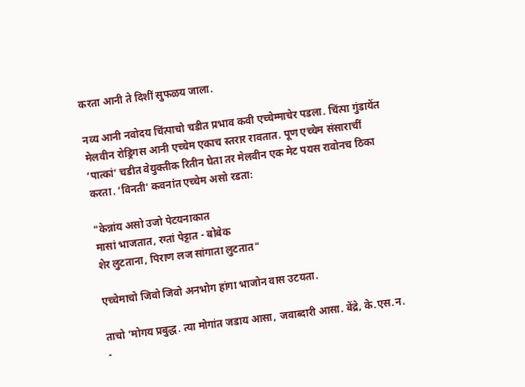कर‍ता आनी ते दिशीं सुफळ‌य जाला.

नव्य आनी नवोदय चिंत्पाचो चडीत प्रभाव कवी एच्चेम्माचेर पडला. चिंत्पा गुंडायेंत मेलवीन रोड्रिगस आनी एच्चेम एकाच स्तरार रावतात. पूण एच्चेम संसाराचीं ’पात्कां’ चडीत वेयुक्तीक रितीन घेता तर मेलवीन एक मेट पयस रावोन‌च ठिका कर‍ता. ’विनती’ कवनांत एच्चेम असो रडता:

"केन्नांय असो उजो पेटयनाकात
मासां भाजतात, रग्तां पेट्टात - बोबेक
शेर लुटताना, पिराण लज सांगाता लुटतात"

एच्चेमाचो जिवो जिवो अनभोग हांगा भाजोन वास उटयता.

ताचो ’मोग‌य प्रबुद्ध. त्या मोगांत जडाय आसा, जवाब्दारी आसा. बेंद्रे, के.एस.न. -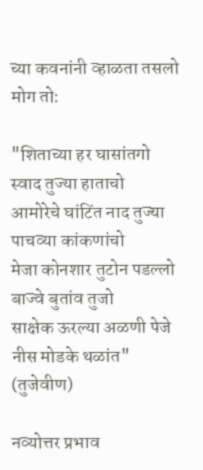च्या कवनांनी व्हाळता तसलो मोग तो:

"शिताच्या हर घासांत‌गो स्वाद तुज्या हाताचो
आमोरेचे घांटिंत नाद तुज्या पाचव्या कांकणांचो
मेजा कोनशार तुटोन पड‌ल्लो बाज्वे बुतांव तुजो
साक्षेक ऊर‍ल्या अळणी पेजे नीस मोडके थळांत" (तुजेवीण)

नव्योत्तर प्रभाव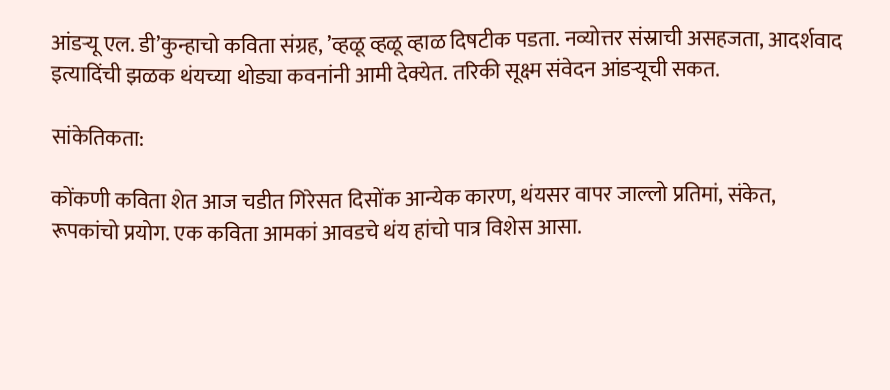आंडऱ्यू एल. डी’कुन्हाचो कविता संग्रह, ’व्हळू व्हळू व्हाळ दिषटीक पडता. नव्योत्तर संस्राची असहजता, आदर्श‌वाद इत्यादिंची झळक थंयच्या थोड्या कवनांनी आमी देक्येत. तरिकी सूक्ष्म संवेदन आंडऱ्यूची सकत.

सांकेतिकता:

कोंकणी कविता शेत आज चडीत गिरेसत दिसोंक आन्येक कारण, थंयसर वापर जाल्लो प्रतिमां, संकेत, रूपकांचो प्रयोग. एक कविता आमकां आवडचे थंय हांचो पात्र विशेस आसा.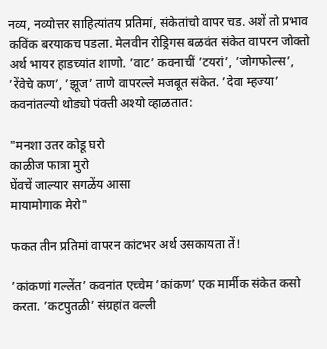नव्य, नव्योत्तर साहित्यांत‌य प्रतिमां, संकेतांचो वापर चड. अशें तो प्रभाव कविंक बर‍याक‌च पडला. मेलवीन रोड्रिगस बळवंत संकेत वापर‍न जोक्तो अर्थ भायर हाडच्यांत शाणो. ’वाट’ कवनाचीं ’टयरां’, ’जोग‌फोल्स’, ’रेंवेचे कण’, ’झूज’ ताणे वापर‌ल्ले मजबूत संकेत. ’देवा म्हज्या’ कवनांतल्यो थोड्यो पंक्ती अश्यो व्हाळतात:

"मनशा उतर कोडू घरो
काळीज फात्रा मुरो
घेंवचें जाल्यार सगळेंय आसा
मायामोगाक मेरो"

फकत तीन प्रतिमां वापर‍न कांट‌भर अर्थ उसकायता तें!

’कांकणां गल्लेंत’ कवनांत एच्चेम ’कांकण’ एक मार्मीक संकेत कसो कर‍ता. ’कट‌पुतळी’ संग्रहांत वल्ली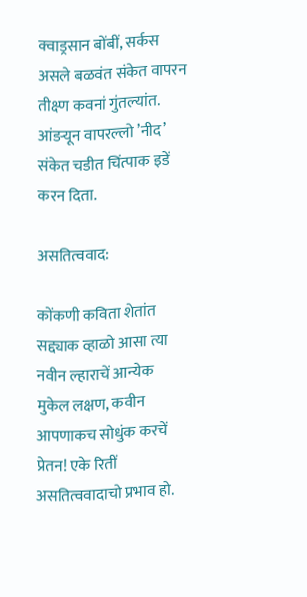क्वाड्रसान बोंबीं, सर्कस असले बळवंत संकेत वापर‍न तीक्ष्ण कवनां गुंतल्यांत. आंडऱ्यून वापर‌ल्लो ’नीद’ संकेत चडीत चिंत्पाक इडें कर‍न दिता.

असतित्व‌वाद:

कोंकणी कविता शेतांत सद्द्याक व्हाळो आसा त्या नवीन ल्हाराचें आन्येक मुकेल लक्षण, कवीन आपणाक‌च सोधुंक कर‍चें प्रेतन! एके रितीं असतित्व‌वादाचो प्रभाव हो.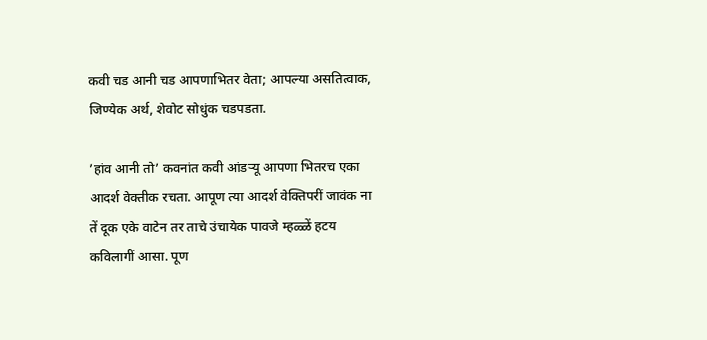कवी चड आनी चड आपणाभितर वेता; आपल्या असतित्वाक, जिण्येक अर्थ, शेवोट सोधुंक चडपडता.

’हांव आनी तो’ कवनांत कवी आंडऱ्यू आपणा भितर‌च एका आदर्श वेक्तीक रचता. आपूण त्या आदर्श वेक्तिपरीं जावंक ना तें दूक एके वाटेन तर ताचे उंचायेक पावजे म्हळ्ळें हट‌य कविलागीं आसा. पूण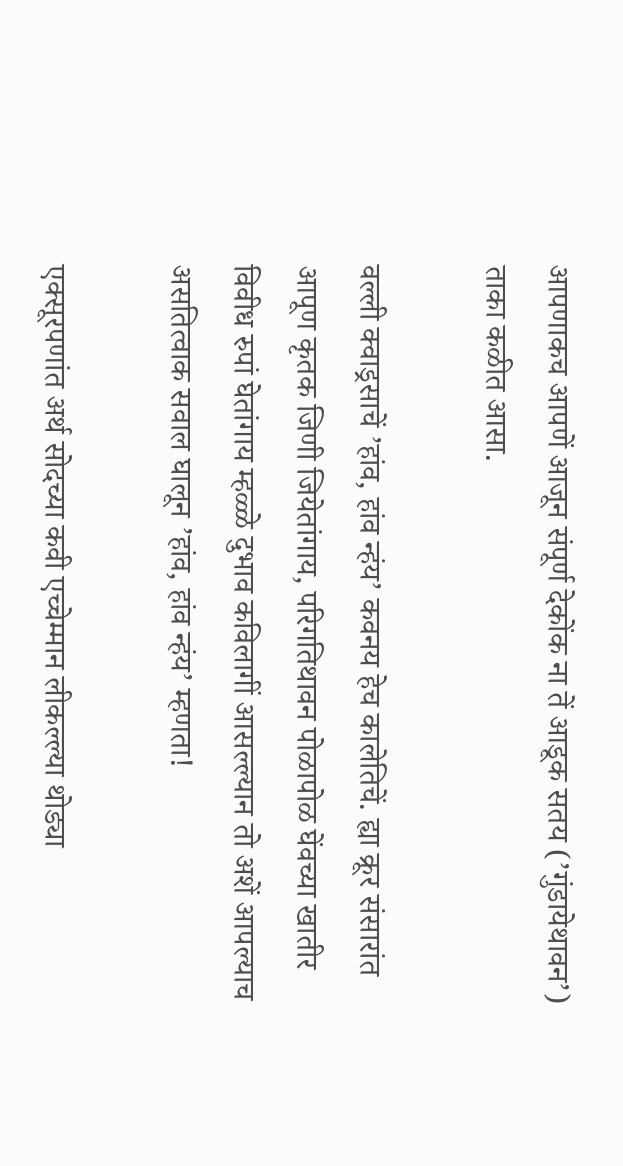आपणाक‌च आपणें आजून संपूर्ण देकोंक ना तें आडूक सत‌य (’गुंडायेथावन’) ताका कळीत आसा.

वल्ली क्वाड्रसाचें ’हांव, हांव न्हंय’ कवन‌य हेच कालेतिचें. ह्या क्रूर संसारांत आपूण कृतक जिणी जियेतांगाय, परिगतिथावन पोळापोळ घेंवच्या खातीर विवीध रुपां घेतांगाय म्हळ्ळे दुभाव कविलागीं आस‌ल्ल्यान तो अशें आपल्याच असतित्वाक सवाल घालून ’हांव, हांव न्हंय’ म्हणता!

एक्सूर‍पणांत अर्थ सोदच्या कवी एच्चेम्मान लीक‌ल्ल्या थोड्या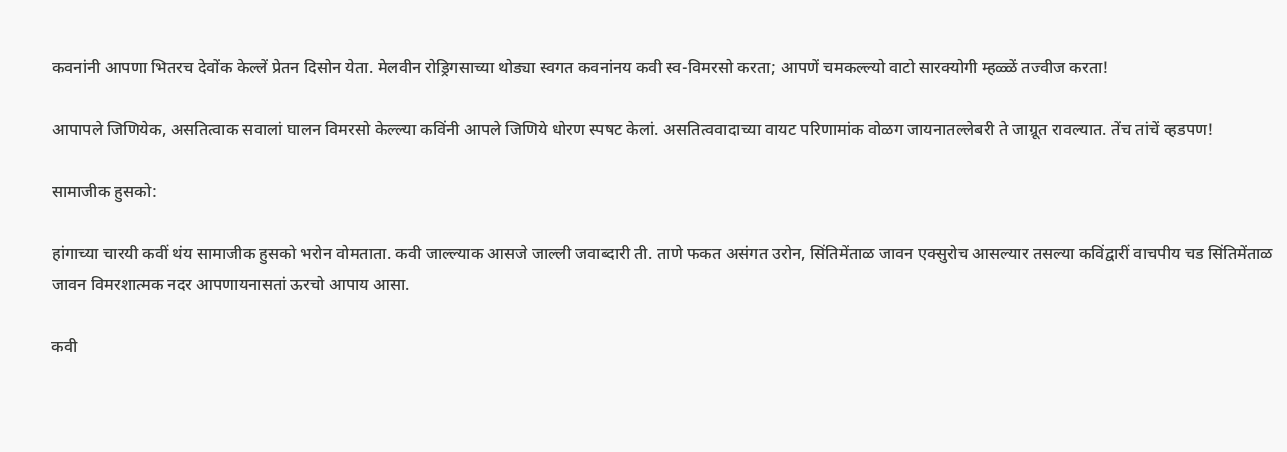कवनांनी आपणा भितर‌च देवोंक केल्लें प्रेतन दिसोन येता. मेलवीन रोड्रिगसाच्या थोड्या स्वगत कवनांन‌य कवी स्व-विमर‍सो कर‍ता; आपणें चमकल्ल्यो वाटो सार‍क्योगी म्हळ्ळें तज्वीज कर‍ता!

आपापले जिणियेक, असतित्वाक सवालां घालन विमर‍सो केल्ल्या कविंनी आपले जिणिये धोरण स्पषट केलां. असतित्व‌वादाच्या वायट परिणामांक वोळग जायनात‌ल्लेबरी ते जाग्रूत रावल्यात. तेंच तांचें व्हडपण!

सामाजीक हुसको:

हांगाच्या चार‌यी कवीं थंय सामाजीक हुसको भरोन वोमताता. कवी जाल्ल्याक आसजे जाल्ली जवाब्दारी ती. ताणे फकत असंगत उरोन, सिंतिमेंताळ जावन एक्सुरोच आसल्यार तसल्या कविंद्वारीं वाचपीय चड सिंतिमेंताळ जावन विमर‍शात्मक नदर आपणायनासतां ऊर‍चो आपाय आसा.

कवी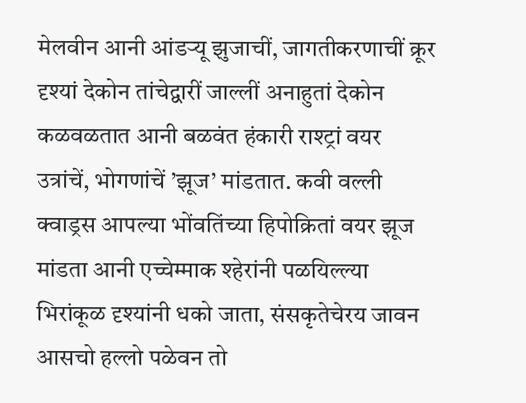मेलवीन आनी आंडऱ्यू झुजाचीं, जागतीकरणाचीं क्रूर दृश्यां देकोन तांचेद्वारीं जाल्लीं अनाहुतां देकोन कळवळतात आनी बळवंत हंकारी राश्ट्रां वयर उत्रांचें, भोगणांचें ’झूज’ मांडतात. कवी वल्ली क्वाड्रस आपल्या भोंवतिंच्या हिपोक्रितां वयर झूज मांडता आनी एच्चेम्माक श्हेरांनी पळयिल्ल्या भिरांकूळ दृश्यांनी धको जाता, संसकृतेचेर‌य जावन आसचो हल्लो पळेवन तो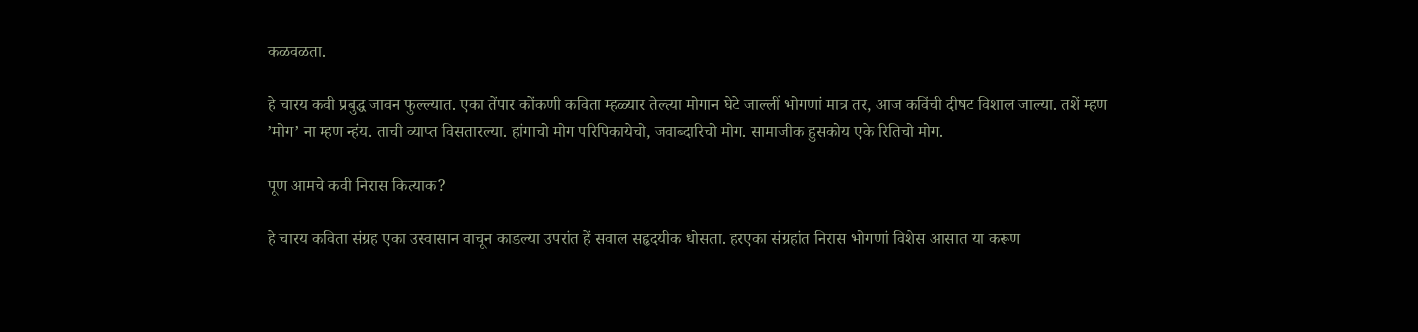कळवळता.

हे चार‌य कवी प्रबुद्ध जावन फुल्ल्यात. एका तेंपार कोंकणी कविता म्हळ्यार तेल्त्या मोगान घेटे जाल्लीं भोगणां मात्र तर, आज कविंची दीषट विशाल जाल्या. तशें म्हण ’मोग’ ना म्हण न्हंय. ताची व्याप्त विसतार‍ल्या. हांगाचो मोग परिपिकायेचो, जवाब्दारिचो मोग. सामाजीक हुसकोय एके रितिचो मोग.

पूण आमचे कवी निरास कित्याक?

हे चार‌य कविता संग्रह एका उस्वासान वाचून काडल्या उपरांत हें सवाल सहृदयीक धोसता. हर‌एका संग्रहांत निरास भोगणां विशेस आसात या करूण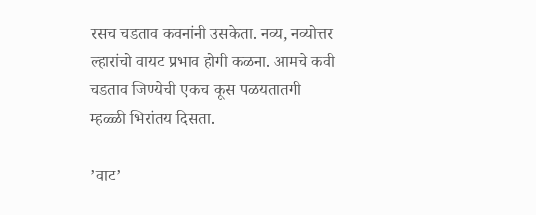रस‌च चडताव कवनांनी उसकेता. नव्य, नव्योत्तर ल्हारांचो वायट प्रभाव होगी कळना. आमचे कवी चडताव जिण्येची एक‌च कूस पळयतात‌गी म्हळ्ळी भिरांत‌य दिसता.

’वाट’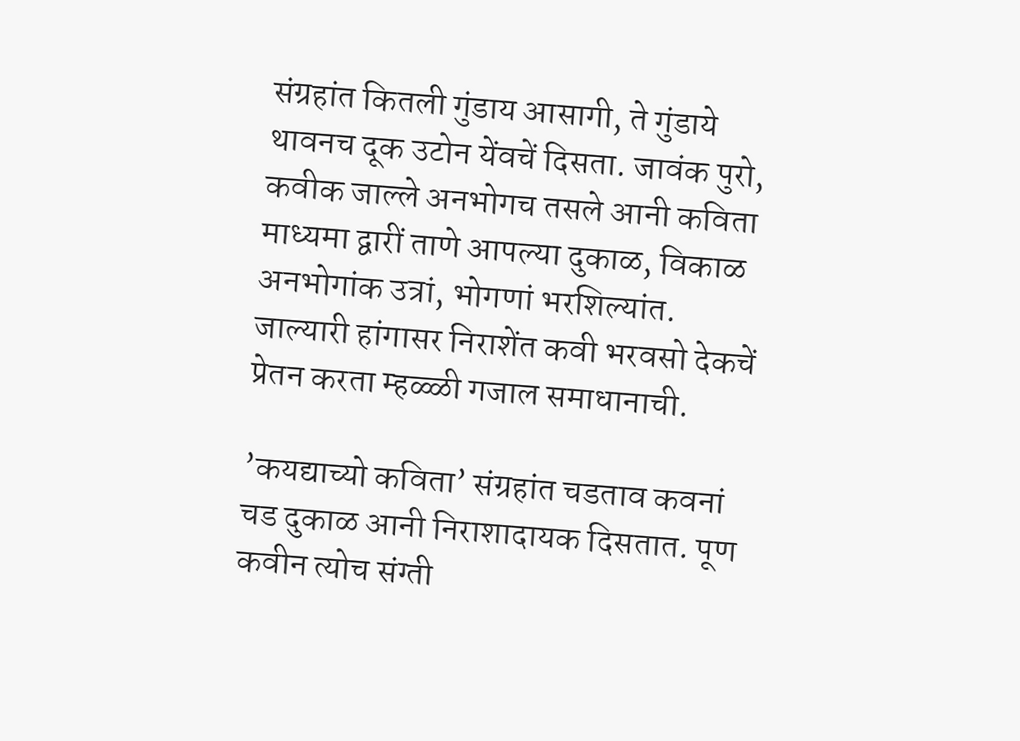संग्रहांत कितली गुंडाय आसागी, ते गुंडाये थावन‌च दूक उटोन येंवचें दिसता. जावंक पुरो, कवीक जाल्ले अनभोग‌च तसले आनी कविता माध्यमा द्वारीं ताणे आपल्या दुकाळ, विकाळ अनभोगांक उत्रां, भोगणां भर‍शिल्यांत. जाल्यारी हांगासर निराशेंत कवी भर‍वसो देकचें प्रेतन कर‍ता म्हळ्ळी गजाल समाधानाची.

’कयद्याच्यो कविता’ संग्रहांत चडताव कवनां चड दुकाळ आनी निराशादायक दिसतात. पूण कवीन त्योच संग्ती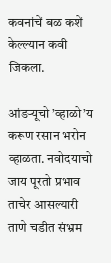कवनांचें बळ कशें केल्ल्यान कवी जिकला.

आंडऱ्यूचो ’व्हाळो’य करूण रसान भरोन व्हाळता. नवोदयाचो जाय पूर‍तो प्रभाव ताचेर आसल्यारी ताणे चडीत संभ्रम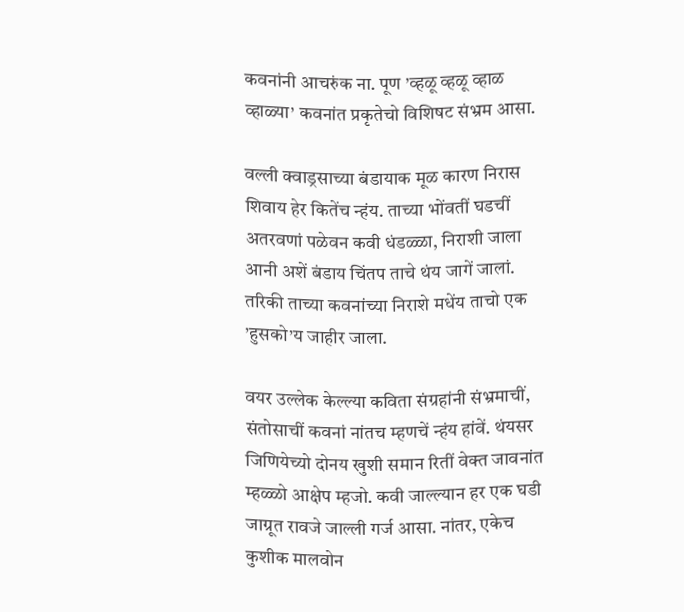कवनांनी आचरुंक ना. पूण ’व्हळू व्हळू व्हाळ व्हाळ्या’ कवनांत प्रकृतेचो विशिषट संभ्रम आसा.

वल्ली क्वाड्रसाच्या बंडायाक मूळ कारण निरास शिवाय हेर कितेंच न्हंय. ताच्या भोंवतीं घडचीं अतर‍वणां पळेवन कवी धंडळ्ळा, निराशी जाला आनी अशें बंडाय चिंतप ताचे थंय जागें जालां. तरिकी ताच्या कवनांच्या निराशे मधेंय ताचो एक ’हुसको’य जाहीर जाला.

वयर उल्लेक केल्ल्या कविता संग्रहांनी संभ्रमाचीं, संतोसाचीं कवनां नांत‌च म्हणचें न्हंय हांवें. थंयसर जिणियेच्यो दोन‌य खुशी समान रितीं वेक्त जावनांत म्हळ्ळो आक्षेप म्हजो. कवी जाल्ल्यान हर एक घडी जाग्रूत रावजे जाल्ली गर्ज आसा. नांतर, एकेच कुशीक मालवोन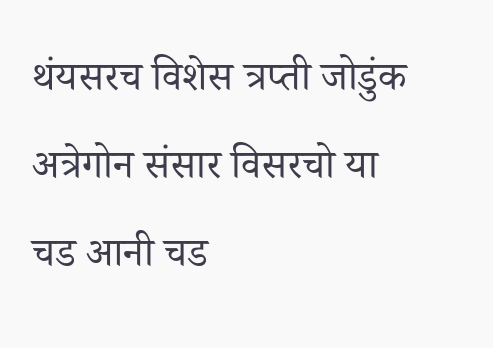थंयसर‌च विशेस त्रप्ती जोडुंक अत्रेगोन संसार विसर‍चो या चड आनी चड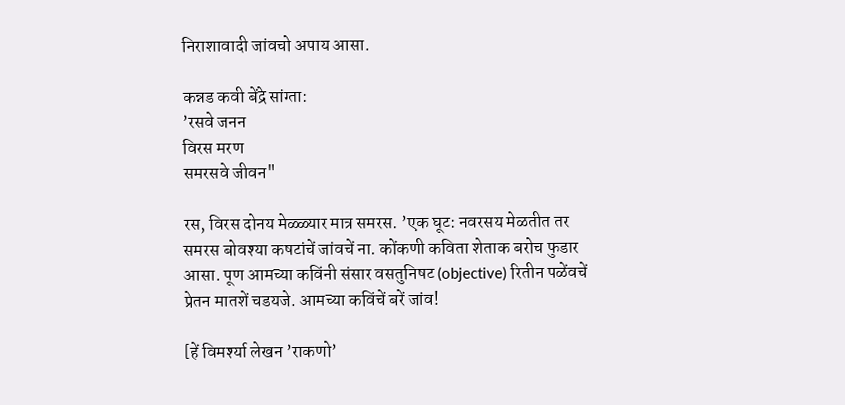निराशावादी जांवचो अपाय आसा.

कन्नड कवी बेंद्रे सांग्ता:
’रसवे जनन
विरस मरण
समरसवे जीवन"

रस, विरस दोन‌य मेळ्ळ्यार मात्र समरस. ’एक घूट: नवरस‌य मेळतीत तर समरस बोव‌श्या कषटांचें जांवचें ना. कोंकणी कविता शेताक बरोच फुडार आसा. पूण आमच्या कविंनी संसार वसतुनिषट (objective) रितीन पळेंवचें प्रेतन मातशें चडयजे. आमच्या कविंचें बरें जांव!

[हें विमर्श्या लेखन ’राकणो’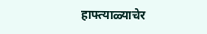हाफ्त्याळ्याचेर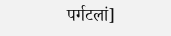पर्गटलां]